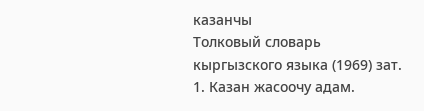казанчы
Толковый словарь кыргызского языка (1969) зат. 1. Казан жасоочу адам.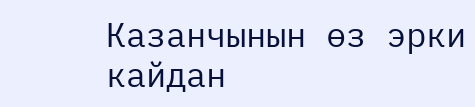Казанчынын өз эрки кайдан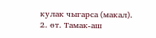кулак чыгарса (макал).
2. өт. Тамак-аш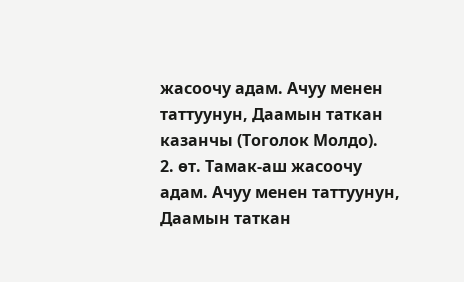жасоочу адам. Ачуу менен таттуунун, Даамын таткан казанчы (Тоголок Молдо).
2. өт. Тамак-аш жасоочу адам. Ачуу менен таттуунун, Даамын таткан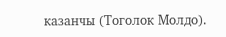казанчы (Тоголок Молдо).